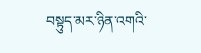བསྟུད་མར་ཉིན་འགའི་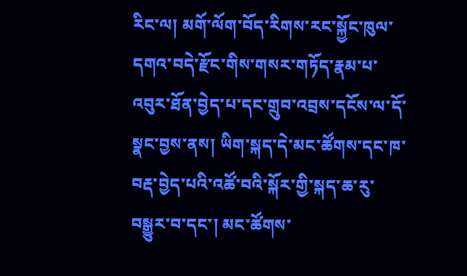རིང་ལ། མགོ་ལོག་བོད་རིགས་རང་སྐྱོང་ཁུལ་དགའ་བདེ་རྫོང་གིས་གསར་གཏོད་རྣམ་པ་འབུར་ཐོན་བྱེད་པ་དང་གྲུབ་འབྲས་དངོས་ལ་དོ་སྣང་བྱས་ནས། ཡིག་སྐད་དེ་མང་ཚོགས་དང་ཁ་བརྡ་བྱེད་པའི་འཚོ་བའི་སྐོར་གྱི་སྐད་ཆ་རུ་བསྒྱུར་བ་དང་། མང་ཚོགས་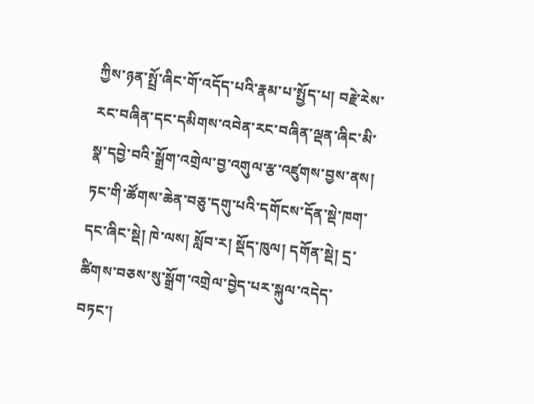ཀྱིས་ཉན་སྤྲོ་ཞིང་གོ་འདོད་པའི་རྣམ་པ་སྤྱོད་པ། བརྗེ་རེས་རང་བཞིན་དང་དམིགས་འབེན་རང་བཞིན་ལྡན་ཞིང་མི་སྣ་དབྱེ་བའི་སྒྲོག་འགྲེལ་བྱ་འགུལ་རྩ་འཛུགས་བྱས་ནས། ཏང་གི་ཚོགས་ཆེན་བཅུ་དགུ་པའི་དགོངས་དོན་སྡེ་ཁག་དང་ཞིང་སྡེ། ཁེ་ལས། སློབ་ར། སྡོད་ཁུལ། དགོན་སྡེ། དྲ་ཚིགས་བཅས་སུ་སྒྲོག་འགྲེལ་བྱེད་པར་སྐུལ་འདེད་བཏང་།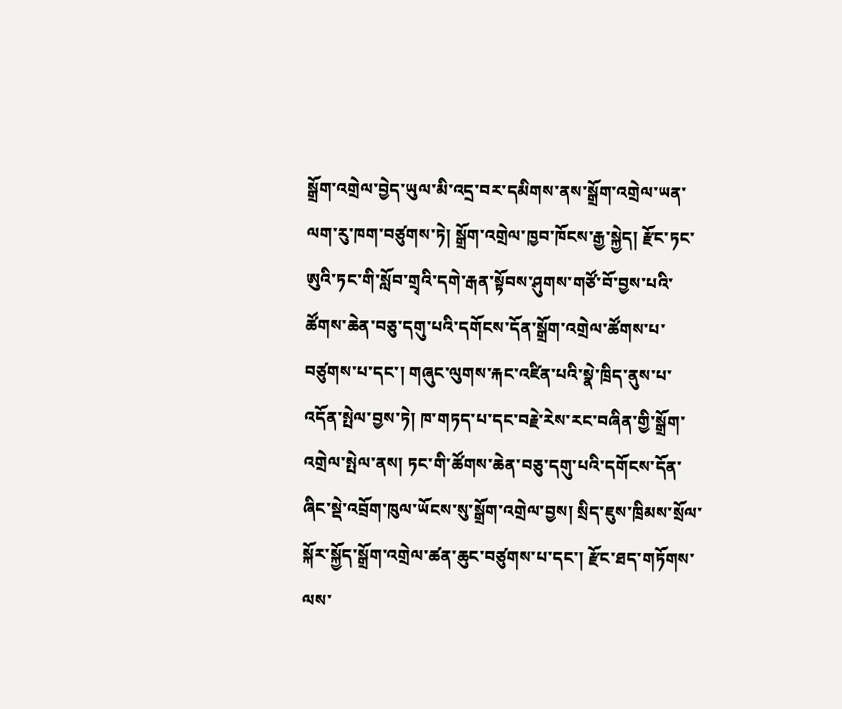སྒྲོག་འགྲེལ་བྱེད་ཡུལ་མི་འདྲ་བར་དམིགས་ནས་སྒྲོག་འགྲེལ་ཡན་ལག་རུ་ཁག་བཙུགས་ཏེ། སྒྲོག་འགྲེལ་ཁྱབ་ཁོངས་རྒྱ་སྐྱེད། རྫོང་ཏང་ཨུའི་ཏང་གི་སློབ་གྲྭའི་དགེ་རྒན་སྟོབས་ཤུགས་གཙོ་བོ་བྱས་པའི་ཚོགས་ཆེན་བཅུ་དགུ་པའི་དགོངས་དོན་སྒྲོག་འགྲེལ་ཚོགས་པ་བཙུགས་པ་དང་། གཞུང་ལུགས་རྐང་འཛིན་པའི་སྣེ་ཁྲིད་ནུས་པ་འདོན་སྤེལ་བྱས་ཏེ། ཁ་གཏད་པ་དང་བརྗེ་རེས་རང་བཞིན་གྱི་སྒྲོག་འགྲེལ་སྤེལ་ནས། ཏང་གི་ཚོགས་ཆེན་བཅུ་དགུ་པའི་དགོངས་དོན་ཞིང་སྡེ་འབྲོག་ཁུལ་ཡོངས་སུ་སྒྲོག་འགྲེལ་བྱས། སྲིད་ཇུས་ཁྲིམས་སྲོལ་སྐོར་སྐྱོད་སྒྲོག་འགྲེལ་ཚན་ཆུང་བཙུགས་པ་དང་། རྫོང་ཐད་གཏོགས་ལས་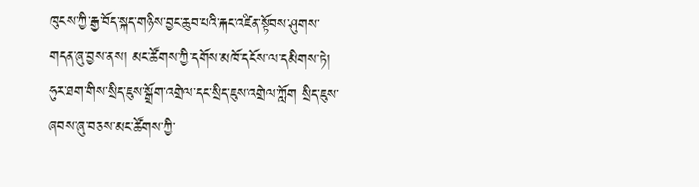ཁུངས་ཀྱི་རྒྱ་བོད་སྐད་གཉིས་བྱང་ཆུབ་པའི་རྐང་འཛིན་སྟོབས་ཤུགས་གདན་ཞུ་བྱས་ནས། མང་ཚོགས་ཀྱི་དགོས་མཁོ་དངོས་ལ་དམིགས་ཏེ། ཧུར་ཐག་གིས་སྲིད་ཇུས་སྒྲོག་འགྲེལ་དང་སྲིད་ཇུས་འགྲེལ་ཀློག སྲིད་ཇུས་ཞབས་ཞུ་བཅས་མང་ཚོགས་ཀྱི་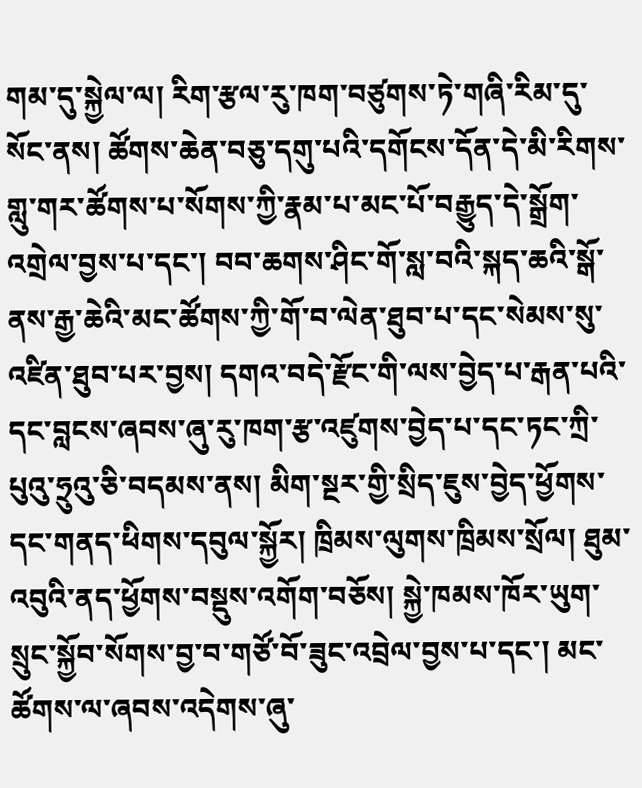གམ་དུ་སྐྱེལ་ལ། རིག་རྩལ་རུ་ཁག་བཙུགས་ཏེ་གཞི་རིམ་དུ་སོང་ནས། ཚོགས་ཆེན་བཅུ་དགུ་པའི་དགོངས་དོན་དེ་མི་རིགས་གླུ་གར་ཚོགས་པ་སོགས་ཀྱི་རྣམ་པ་མང་པོ་བརྒྱུད་དེ་སྒྲོག་འགྲེལ་བྱས་པ་དང་། བབ་ཆགས་ཤིང་གོ་སླ་བའི་སྐད་ཆའི་སྒོ་ནས་རྒྱ་ཆེའི་མང་ཚོགས་ཀྱི་གོ་བ་ལེན་ཐུབ་པ་དང་སེམས་སུ་འཛིན་ཐུབ་པར་བྱས། དགའ་བདེ་རྫོང་གི་ལས་བྱེད་པ་རྒན་པའི་དང་བླངས་ཞབས་ཞུ་རུ་ཁག་རྩ་འཛུགས་བྱེད་པ་དང་ཏང་ཀྲི་པུའུ་ཧྲུའུ་ཅི་བདམས་ནས། མིག་སྔར་གྱི་སྲིད་ཇུས་བྱེད་ཕྱོགས་དང་གནད་ཕིགས་དབུལ་སྐྱོར། ཁྲིམས་ལུགས་ཁྲིམས་སྲོལ། ཐུམ་འབུའི་ནད་ཕྱོགས་བསྡུས་འགོག་བཅོས། སྐྱེ་ཁམས་ཁོར་ཡུག་སྲུང་སྐྱོབ་སོགས་བྱ་བ་གཙོ་བོ་ཟུང་འབྲེལ་བྱས་པ་དང་། མང་ཚོགས་ལ་ཞབས་འདེགས་ཞུ་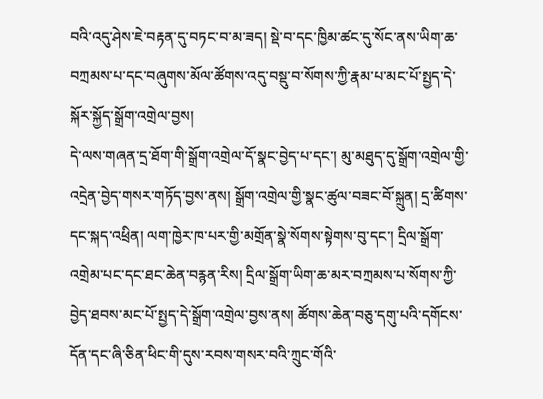བའི་འདུ་ཤེས་ཇེ་བརྟན་དུ་བཏང་བ་མ་ཟད། སྡེ་བ་དང་ཁྱིམ་ཚང་དུ་སོང་ནས་ཡིག་ཆ་བཀྲམས་པ་དང་བཞུགས་མོལ་ཚོགས་འདུ་བསྡུ་བ་སོགས་ཀྱི་རྣམ་པ་མང་པོ་སྤྱད་དེ་སྐོར་སྐྱོད་སྒྲོག་འགྲེལ་བྱས།
དེ་ལས་གཞན་དྲ་ཐོག་གི་སྒྲོག་འགྲེལ་དོ་སྣང་བྱེད་པ་དང་། མུ་མཐུད་དུ་སྒྲོག་འགྲེལ་གྱི་འདྲེན་བྱེད་གསར་གཏོད་བྱས་ནས། སྒྲོག་འགྲེལ་གྱི་སྣང་ཚུལ་བཟང་བོ་སྐྲུན། དྲ་ཚིགས་དང་སྐད་འཕྲིན། ལག་ཁྱེར་ཁ་པར་གྱི་མགྲོན་སྣེ་སོགས་སྟེགས་བུ་དང་། དྲིལ་སྒྲོག་འགྲེམ་པང་དང་ཐང་ཆེན་བརྙན་རིས། དྲིལ་སྒྲོག་ཡིག་ཆ་མར་བཀྲམས་པ་སོགས་ཀྱི་བྱེད་ཐབས་མང་པོ་སྤྱད་དེ་སྒྲོག་འགྲེལ་བྱས་ནས། ཚོགས་ཆེན་བཅུ་དགུ་པའི་དགོངས་དོན་དང་ཞི་ཅིན་ཕིང་གི་དུས་རབས་གསར་བའི་ཀྲུང་གོའི་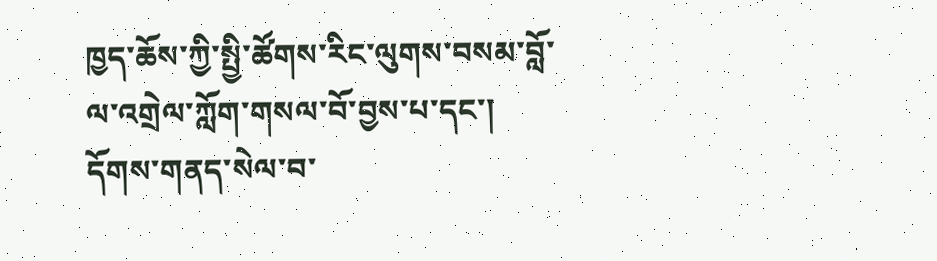ཁྱད་ཆོས་ཀྱི་སྤྱི་ཚོགས་རིང་ལུགས་བསམ་བློ་ལ་འགྲེལ་ཀློག་གསལ་བོ་བྱས་པ་དང་། དོགས་གནད་སེལ་བ་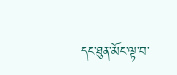དང་ཐུན་མོང་ལྟ་བ་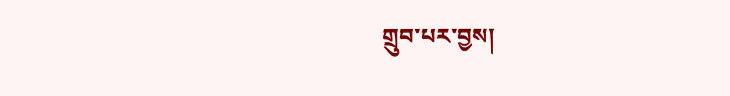གྲུབ་པར་བྱས།